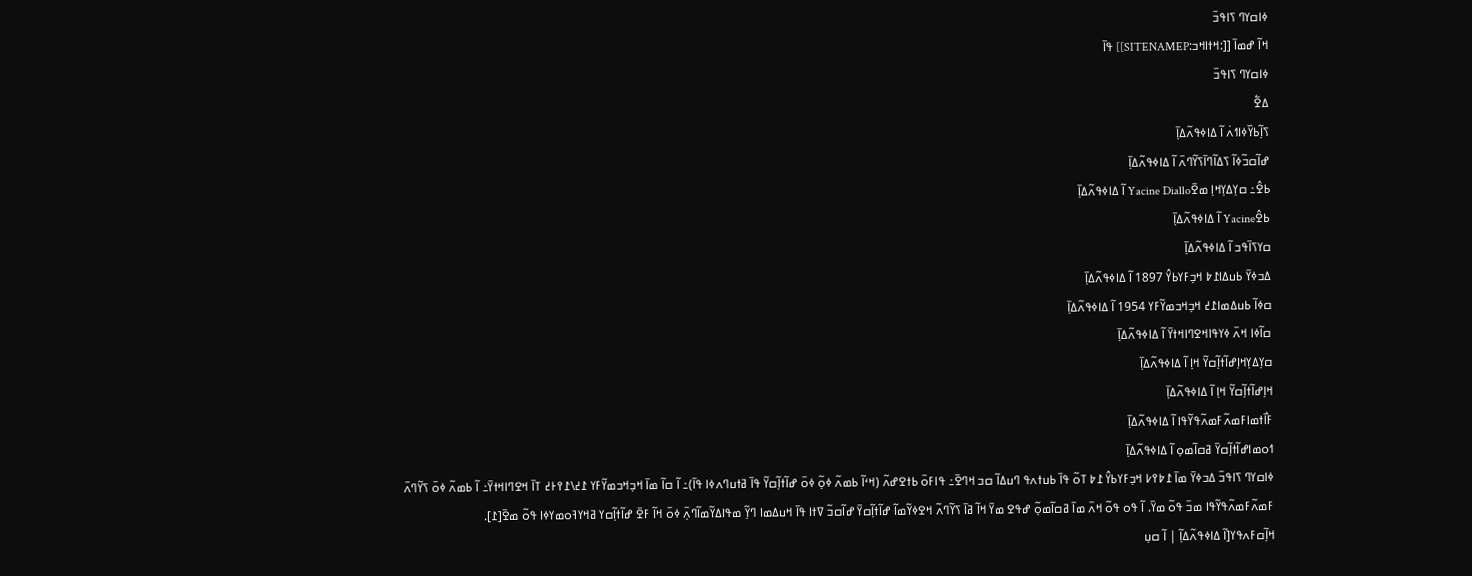ߦߊߛߌߣ ߖߊߟߏ߫
ߞߊ߬ ߝߘߊ߫ [[:ߞߙߊߞߏ:SITENAMEP]] ߟߊ߫
ߦߊߛߌߣ ߖߊߟߏ߫
ߡߐ߱
ߖߊ߲߬ߕߌ߰ߦߊߗߍ߭ ߊ߬ ߡߊߦߟߍ߬ߡߊ߲߫
ߝߊ߬ߛߏ߬ߦߊ߬ ߖߡߊ߬ߣߊ߫ߖߌ߬ߣߍ߫ ߊ߬ ߡߊߦߟߍ߬ߡߊ߲߫
ߕߐ߮߸ ߛߌ߲ߡߌ߲ߞߊ߲ ߘߐ߫Yacine Diallo ߊ߬ ߡߊߦߟߍ߬ߡߊ߲߫
ߕߐ߮Yacine ߊ߬ ߡߊߦߟߍ߬ߡߊ߲߫
ߛߌߖߊ߫ߟߏ ߊ߬ ߡߊߦߟߍ߬ߡߊ߲߫
ߡߏߦߌ߫ ߕߎߡߊ߁߈ ߞߏ߲ߓߌߕߌ߮ 1897 ߊ߬ ߡߊߦߟߍ߬ߡߊ߲߫
ߛߦߊ߬ ߕߎߡߘߊ߁߄ ߞߏ߲ߞߏߘߌ߬ߓߌ 1954 ߊ߬ ߡߊߦߟߍ߬ߡߊ߲߫
ߛߊ߬ߦߊ ߞߍ߫ ߦߌߟߊߞߐߣߊߞߙߌ߫ ߊ߬ ߡߊߦߟߍ߬ߡߊ߲߫
ߛߌ߲ߡߌ߲ߞߊ߲ߝߊ߬ߙߊ߲߬ߛߌ߬ ߞߊ߲ ߊ߬ ߡߊߦߟߍ߬ߡߊ߲߫
ߞߊ߲ߝߊ߬ߙߊ߲߬ߛߌ߬ ߞߊ߲ ߊ߬ ߡߊߦߟߍ߬ߡߊ߲߫
ߓߊ߯ߙߘߊߓߘߍ߬ߓߘߍ߬ߟߌ߬ߟߊ ߊ߬ ߡߊߦߟߍ߬ߡߊ߲߫
ߗߋߘߊߝߊ߬ߙߊ߲߬ߛߌ߫ ߥߛߊ߬ߘߋ߲ ߊ߬ ߡߊߦߟߍ߬ߡߊ߲߫
ߦߊߛߌߣ ߖߊߟߏ߫ ߡߏߦߌ߫ ߘߊ߫ ߁߈߉߇ ߞߏ߲ߓߌߕߌ߮ ߁߈ ߠߋ߬ ߟߊ߫ ߕߎߙߍߟ ߣߎߡߊ߬ ߛߏ ߞߣߐ߫߸ ߟߊߓߋ߫ ߕߙߐߝߍ߬ (ߞߵߊ߬ ߕߘߍ߬ ߦߋ߲߬ ߦߋ߫ ߝߊ߬ߙߊ߲߬ߛߌ߬ ߟߊ߫ ߥߙߎߣߍߦߊ ߟߊ߫)߸ ߊ߬ ߛߊ߬ ߘߊ߫ ߞߏ߲ߞߏߘߌ߬ߓߌ ߁߄\߁߉߅߄ ߠߊ߫ ߞߐߣߊߞߙߌ߫߸ ߊ߬ ߕߘߍ߬ ߦߋ߫ ߖߌ߬ߣߍ߫ ߓߘߍ߬ߓߘߍ߬ߟߌ߬ߟߊ ߘߏ߫ ߟߋ߬ ߘߌ߫. ߊ߬ ߟߋ ߟߋ߬ ߞߍ߫ ߘߊ߫ ߥߛߊ߬ߘߋ߲߬ ߝߟߐ ߘߌ߫ ߞߊ߬ ߥߊ߫ ߖߌ߬ߣߍ߬ ߞߐߦߌ߬ߘߊ߬ ߝߊ߬ߙߊ߲߬ߛߌ߫ ߝߊ߬ߛߏ߬ ߜߙߊ ߟߊ߫ ߞߎߡߘߊ ߣߌ߲߬ ߘߟߊߡߌ߬ߘߊ߬ߣߍ߲߫ ߦߋ߫ ߞߊ߬ ߓߐ߫ ߝߊ߬ߙߊ߲߬ߛߌ ߥߞߌߔߋߘߌߦߊ ߟߋ߬ ߘߐ߫[߁].
ߞߊ߲߬ߛߓߍߟߌ[ߊ߬ ߡߊߦߟߍ߬ߡߊ߲߬ | ߊ߬ ߛߎ߲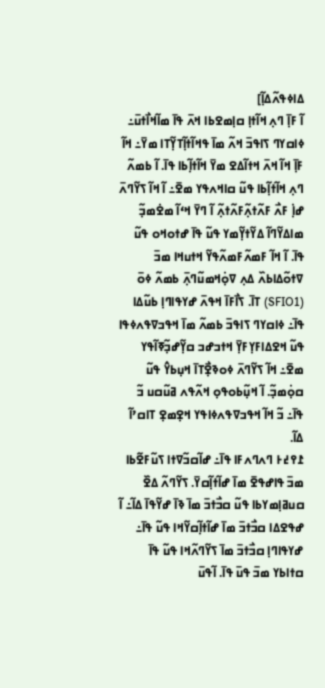ߡߊߦߟߍ߬ߡߊ߲߬]
ߊ߬ ߓߊ߲߫ ߣߍ߲ ߞߊ߬ߙߊ߲ ߛߊ߲ߘߐߕߊ ߞߍ߫ ߟߊ߫ ߘߊ߬ߞߊ߯ߙߎ߫߸ ߦߊߛߌߣ ߖߊߟߏ߫ ߞߍ߬ ߘߊ߫ ߟߞߊ߬ߙߊ߲߬ߠߌ߲߬ߠߊ ߘߌ߫߸ ߞߊ߬ ߓߊ߲߫ ߞߊ߬ ߞߍ߫ ߞߙߊ߬ߡߐ ߘߌ߫ ߞߊ߬ߙߊ߲߬ߕߊ ߟߊ߫. ߊ߬ ߕߘߍ߬ ߣߍ߲ ߞߊ߬ߙߊ߲߬ߕߊ ߟߎ߬ ߛߊߞߍߟߌ ߘߐ߫߸ ߊ߬ ߞߊ߬ ߖߌ߬ߣߍ߫ ߝߊ߲߭ ߓߍ߯ ߓߍ߬ߙߍ߲߬ߓߍ߬ߙߍ߲߬ ߊ߬ ߣߌ߫ ߞߵߊ߬ ߘߐ߭ߘߏ߲߬ ߘߊߡߌ߬ߣߊ߬ ߡߌ߬ߙߌ߲߬ߘߌ ߟߎ߬ ߟߊ߫ ߝߙߋߞߋ ߟߎ߬ ߟߊ߫. ߊ߬ ߞߊ߬ ߓߘߍ߬ߓߘߍ߬ߟߌ߬ ߞߙߎߞߊ ߘߏ߫ ߜߙߋ߬ߡߊߕߍ߰ ߡߍ߲ ߜߋ߲߭ߞߘߎ߬ߣߍ߲߫ ߕߘߍ߬ ߦߋ߫ (SFIO1) ߠߊ߫. ߖߊ߯ߓߊ߫ ߞߟߍ߫ ߝߌߟߊߣߊ߲ ߕߎ߬ߡߊ ߟߊ߫߸ ߦߊߛߌߣ ߖߊߟߏ߫ ߕߘߍ߬ ߘߊ߫ ߞߟߏߜߟߍߦߟߊ ߟߎ߬ ߞߐߡߊߓߌ߲ߓߌ߲߫ ߞߙߏߝߏ ߛߌ߲߬ߝߏ߲߬ߧߊ߬ߟߌ ߘߐ߫߸ ߞߊ߬ ߖߌ߬ߣߍ߫ ߦߋߢߐ߲߯ߠߊ߫ ߞߎ߲ߕߌ߮ ߟߎ߬ ߛߋ߲߭ߘߏ߲߬. ߊ߬ ߞߎ߲߬ߕߋߟߋ߲ ߞߍ߬ߟߍ ߥߎ߬ߛߎ ߏ߬ ߟߊ߫߸ ߏ߬ ߞߊ߬ ߞߟߏߜߟߍߦߊߟߌ ߞߐ߲ߘߐ߲ ߠߊߛߴߊ߬ ߡߊ߬.
߁߉߄߅ ߣߍߣߍߓߊ ߟߊ߫߸ ߝߊ߬ߛߏ߬ߜߙߊ ߖߎ߬ߓߐ߬ߕߊ ߘߏ߫ ߟߊߝߟߐ߫ ߘߊ߫ ߝߊ߬ߙߊ߲߬ߛߌ߫. ߖߌ߬ߣߍ߬ ߡߐ߰ ߛߎߥߊ߲ߘߌߕߊ ߟߎ߬ ߛߏ߯ߙߏ߫ ߘߊ߫ ߢߊ߫ ߝߌ߬ߟߊ߫ ߡߊ߬߸ ߊ߬ ߝߟߐߡߊ ߛߏ߯ߙߏ߫ ߘߊ߫ ߝߊ߬ߙߊ߲߬ߛߌ߬ߞߊ ߟߎ߬ ߟߊ߫߸ ߝߌߟߊߣߊ߲ ߛߏ߯ߙߏ߫ ߘߊ߫ ߖߌ߬ߣߍ߬ߞߊ ߟߎ߬ ߟߊ߫ ߛߙߊߕߌ ߘߏ߫ ߟߎ߫ ߟߊ߫. ߊ߬ߟߎ߫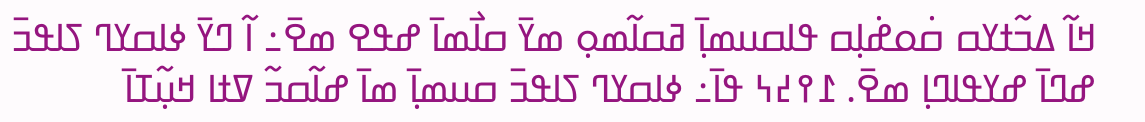ߞߊ߬ ߡߏ߬ߙߌߛ ߛ߭ߋߝ߭ߊ߲ߛ ߟߊߛߎߘߊ߲߫ ߥߛߊ߬ߘߋ߲ ߘߌ߫ ߛߊ߯ߘߊ߫ ߝߟߐ ߘߐ߫߸ ߊ߬ ߣߌ߫ ߦߊߛߌߣ ߖߊߟߏ߫ ߝߣߊ߫ ߝߌߟߊߣߊ߲ ߘߐ߫. ߁߉߄߆ ߟߊ߫߸ ߦߊߛߌߣ ߖߊߟߏ߫ ߛߎߘߊ߲߫ ߘߊ߫ ߝߊ߬ߛߏ߬ ߜߙߊ ߞߎ߲߬ߠߊ߫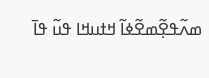ߘߍ߬ߟߐ߲߬ߘߐ߬ߦߊ߬ ߞߙߎߞߊ ߟߎ߬ ߟߊ߫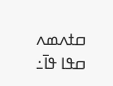ߛߙߍߘߍ ߛߟߊ ߟߊ߫߸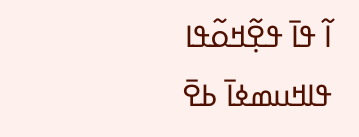ߊ߬ ߟߊ߫ ߟߐ߲߬ߞߋ߬ߟߊ ߟߊߞߎߘߦߊ߫ ߕߐ߫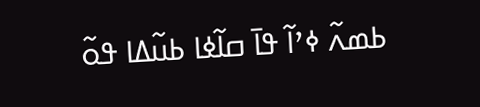ߕߘߍ߬ ߦߴߊ߬ ߟߊ߫ ߛߊ߬ߦߊ ߕߎ߬ߡߊ ߟߋ߬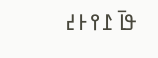ߟߊ߫ ߁߉߅߄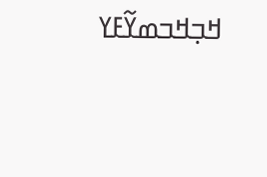ߞߏ߲ߞߏߘߌ߬ߓߌ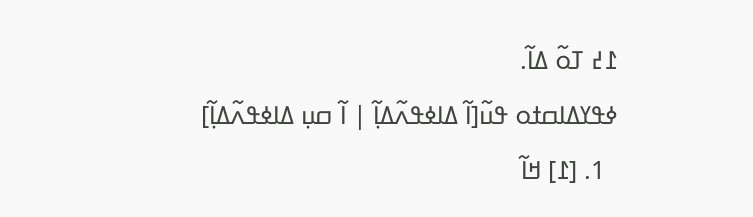߁߄ ߠߋ߬ ߡߊ߬.
ߦߟߌߡߊߛߙߋ ߟߎ߬[ߊ߬ ߡߊߦߟߍ߬ߡߊ߲߬ | ߊ߬ ߛߎ߲ ߡߊߦߟߍ߬ߡߊ߲߬]
  1. [߁] ߞߊ߬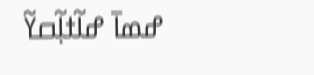ߝߘߊ߫ ߝߊ߬ߙߊ߲߬ߛߌ߬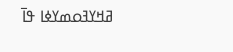ߥߞߌߔߋߘߌߦߊ ߟߊ߫